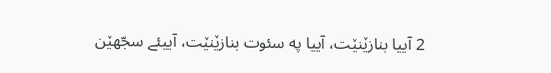2 آییا بنازێنێت، آییا په سئوت بنازێنێت، آییئے سجّهێن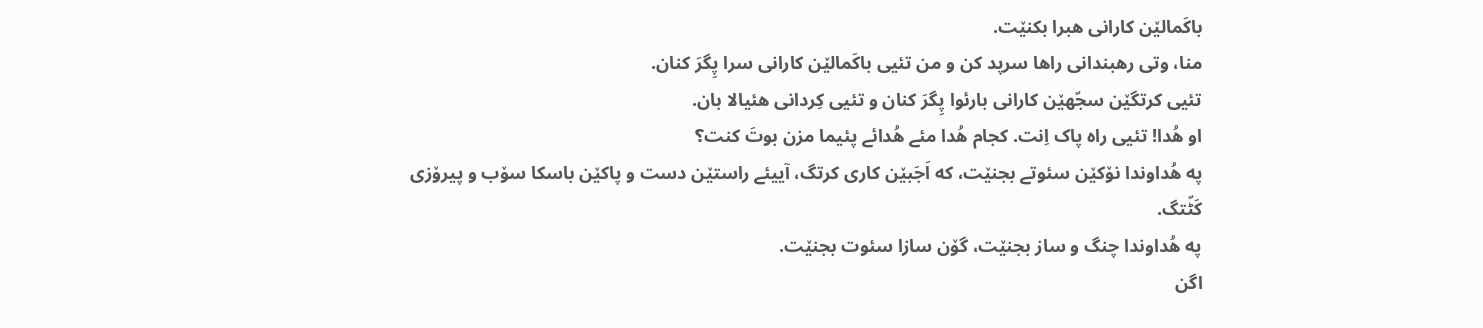باکَمالێن کارانی هبرا بکنێت.
منا، وتی رهبندانی راها سرپد کن و من تئیی باکَمالێن کارانی سرا پِگرَ کنان.
تئیی کرتگێن سجّهێن کارانی بارئوا پِگرَ کنان و تئیی کِردانی هئیالا بان.
او هُدا! تئیی راه پاک اِنت. کجام هُدا مئے هُدائے پئیما مزن بوتَ کنت؟
په هُداوندا نۆکێن سئوتے بجنێت، که اَجَبێن کاری کرتگ، آییئے راستێن دست و پاکێن باسکا سۆب و پیرۆزی کَٹّتگ.
په هُداوندا چنگ و ساز بجنێت، گۆن سازا سئوت بجنێت.
اگن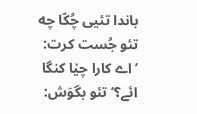باندا تئیی چُکّا چه تئو جُست کرت: ’اے کارا چێا کنگا ائے؟‘ تئو بگوَش: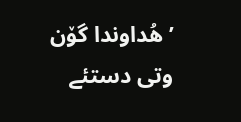’هُداوندا گۆن وتی دستئے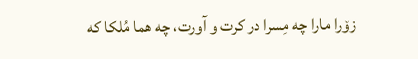زۆرا مارا چه مِسرا در کرت و آورت، چه هما مُلکا که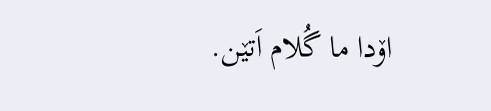اۆدا ما گُلام اَتێن.